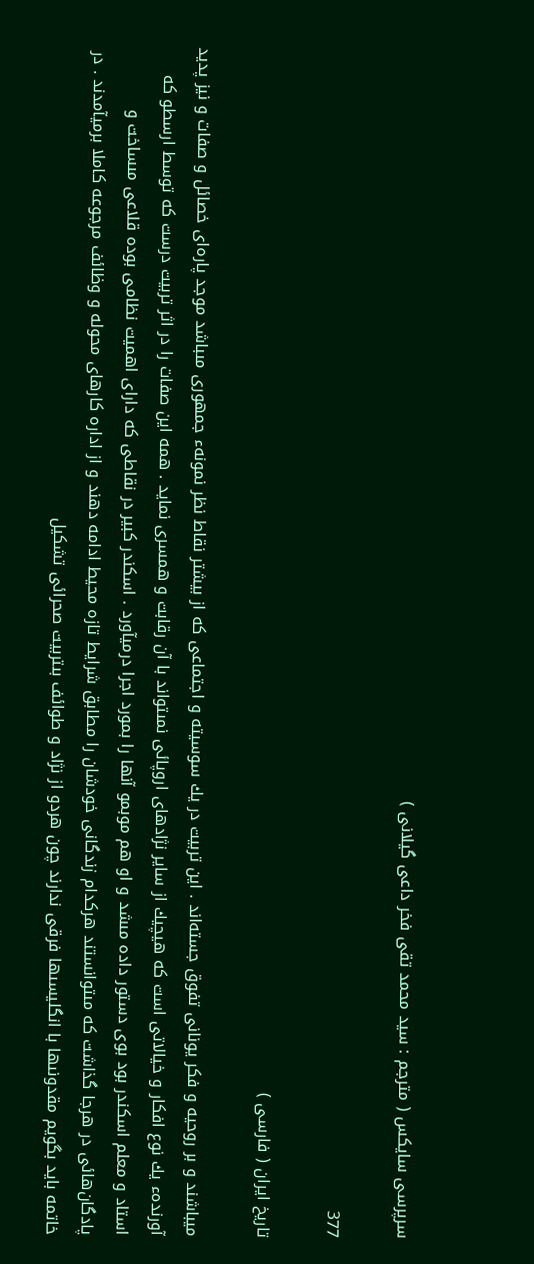سرپرسى سايكس ( مترجم : سيد محمد تقى فخر داعى گيلانى )

377

تاريخ ايران ( فارسى )

ميباشند و بر روحيه و فكر يونانى تفوق جسته‌اند . اين تربيت در يك سوسيته و اجتماعى كه از بيشتر نقاط نظر نمونهء جمهورى مىباشد موجد پاره‌اى خصائل و صفات و نيز پديد آورندهء يك نوع افكار و خيالاتى است كه هيچيك از ساير نژادهاى اروپائى نمىتواند با آن رقابت و همسرى نمايد . همه اين صفات را در اثر تربيت درست كه توسط ارسطو كه استاد و معلم اسكندر بود بوى دستور داده مىشد و او هم موبمو آنها را بمورد اجرا درميآورد . اسكندر كبير در نقاطى كه داراى اهميت نظامى بوده قلاعى مىساخت و پادگان‌هائى در هرجا گذاشت كه مىتوانستند هركدام زندگانى خودشان را مطابق شرايط تازه محيط ادامه دهند و از اداره كارهاى محوله و وظائف مرجوعه كاملا برميآمدند . در خاتمه بايد بگويم مقدونىها با انگليسىها فرقى ندارند چون هردو از نژاد و طوائف بىتربيت صحرائى تشكيل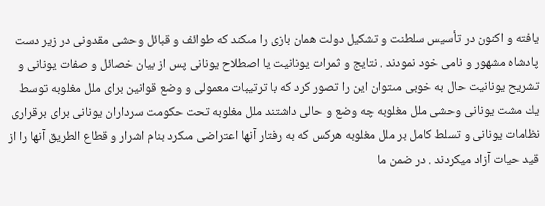يافته و اكنون در تأسيس سلطنت و تشكيل دولت همان بازى را مىكند كه طوائف و قبائل وحشى مقدونى در زير دست پادشاه مشهور و نامى خود نمودند . نتايج و ثمرات يونانيت يا اصطلاح يونانى پس از بيان خصائل و صفات يونانى و تشريح يونانيت حال به خوبى مىتوان اين را تصور كرد كه با ترتيبات معمولى و وضع قوانين براى ملل مغلوبه توسط يك مشت يونانى وحشى ملل مغلوبه چه وضع و حالى داشتند ملل مغلوبه تحت حكومت سرداران يونانى براى برقرارى نظامات يونانى و تسلط كامل بر ملل مغلوبه هركس كه به رفتار آنها اعتراضى مىكرد بنام اشرار و قطاع الطريق آنها را از قيد حيات آزاد ميكردند . در ضمن ما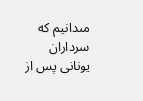مىدانيم كه سرداران يونانى پس از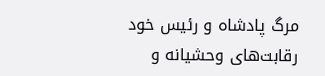مرگ پادشاه و رئيس خود رقابت‌هاى وحشيانه و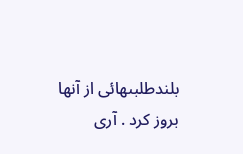بلندطلبىهائى از آنها بروز كرد . آرى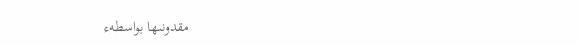مقدونىها بواسطهء